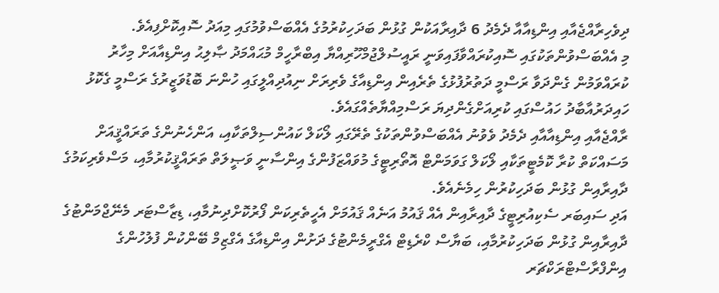ދިވެހިރާއްޖެއާއި އިންޑިއާއާ ދެމެދު 6 ދާއިރާއަކުން ގުޅުން ބަދަހިކުރުމުގެ އެއްބަސްވުމުގައި މިއަދު ސޮއިކޮށްފިއެވެ.
މި އެއްބަސްވުންތަކުގައި ސޮއިކުރައްވާފައިވަނީ ރައީސުލްޖުމްހޫރިއްޔާ އިބްރާހީމް މުޙައްމަދު ޞާލިޙު އިންޑިއާއަށް މިހާރު ކުރައްވަމުން ގެންދަވާ ރަސްމީ ދަތުރުފުޅުގެ ތެރެއިން އިންޑިއާގެ ވެރިރަށް ނިއުދިއްލީގައި ހުންނަ ބޮޑުވަޒީރުގެ ރަސްމީ ގެކޮޅު ހައިދަރުއާބާދު ހައުސްގައި ކުރިއަށްގެންދިޔަ ރަސްމިއްޔާތެއްގައެވެ.
ރާއްޖެއާއި އިންޑިއާއާއި ދެމެދު ވެވުނު އެއްބަސްވުންތަކުގެ ތެރޭގައި ލޯކަލް ކައުންސިލްތަކާއި، އަންހެނުންގެ ތަރައްޤީއަށް މަސައްކަތް ކުރާ ކޮމެޓީތަކާއި ލޯކަލް ގަވަމަންޓް އޮތޯރިޓީގެ މުވައްޒަފުންގެ އިންސާނީ ވަޞީލަތް ތަރައްޤީކުރުމާއި، މަސްވެރިކަމުގެ ދާއިރާއިން ގުޅުން ބަދަހިކުރުން ހިމެނެއެވެ.
އަދި ސައިބަރ ސެކިއުރިޓީގެ ދާއިރާއިން އެއް ޤައުމު އަނެއް ޤައުމަށް އެހީތެރިކަން ފޯރުކޮށްދިނުމާއި، ޑިޒާސްޓަރ މެނޭޖްމަންޓުގެ ދާއިރާއިން ގުޅުން ބަދަހިކުރުމާއި، ބަޔާސް ކްރެޑިޓް އެގްރީމެންޓުގެ ދަށުން އިންޑިއާގެ އެގްޒިމް ބޭންކުން ފުލުހުންގެ އިންފްރާސްޓްރަކްޗަރ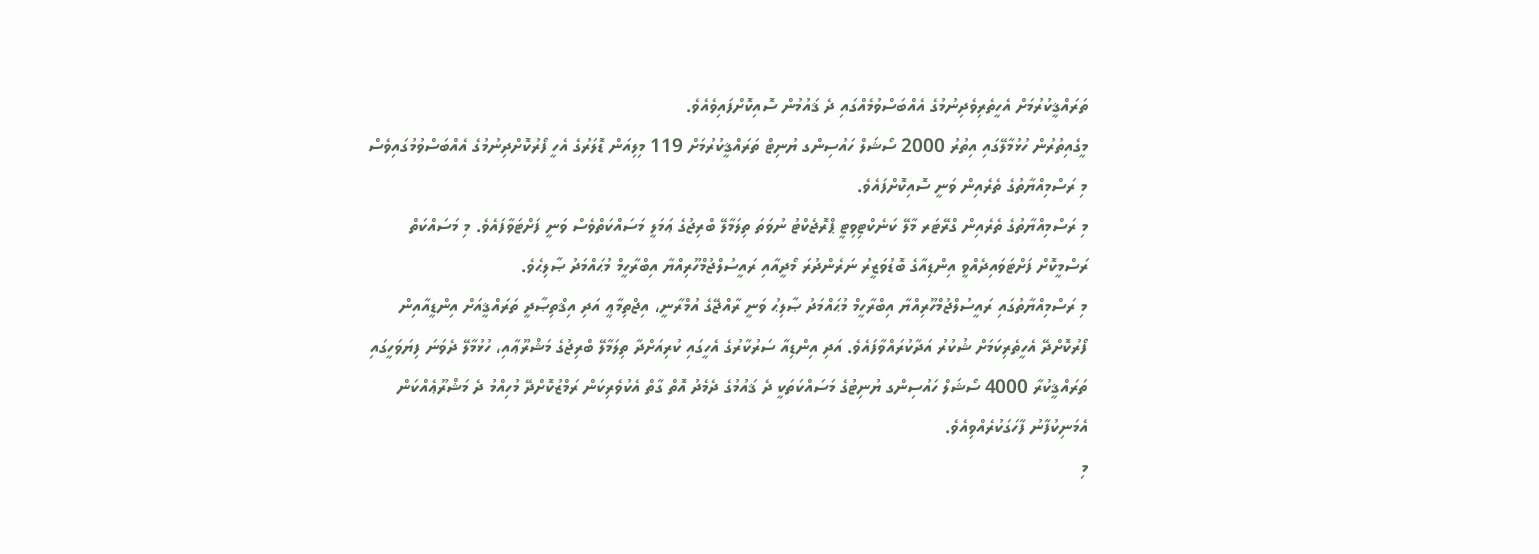ތަރައްޤީކުރުމަށް އެހީތެރިވެދިނުމުގެ އެއްބަސްވުމެއްގައި ދެ ޤައުމުން ސޮއިކޮށްފައިވެއެވެ.
މީގެއިތުރުން ހުޅުމާލޭގައި އިތުރު 2000 ސޯޝަލް ހައުސިންގ ޔުނިޓް ތަރައްޤީކުރުމަށް 119 މިލިއަން ޑޮލަރުގެ އެހީ ފޯރުކޮށްދިނުމުގެ އެއްބަސްވުމުގައިވެސް މި ރަސްމިއްޔާތުގެ ތެރެއިން ވަނީ ސޮއިކޮށްފައެވެ.
މި ރަސްމިއްޔާތުގެ ތެރެއިން ގްރޭޓަރ މާލޭ ކަނެކްޓިވިޓީ ޕްރޮޖެކްޓު ނުވަތަ ތިލަމާލޭ ބްރިޖުގެ ޢަމަލީ މަސައްކަތްވެސް ވަނީ ފަށްޓަވާފައެވެ. މި މަސައްކަތް ރަސްމީކޮށް ފަށްޓަވައިދެއްވީ އިންޑިއާގެ ބޮޑުވަޒީރު ނަރެންދުރަ މޯދީއާއި ރައީސުލްޖުމްހޫރިއްޔާ އިބްރާހީމް މުޙައްމަދު ޞާލިޙެވެ.
މި ރަސްމިއްޔާތުގައި ރައީސުލްޖުމްހޫރިއްޔާ އިބްރާހީމް މުޙައްމަދު ޞާލިޙު ވަނީ ރާއްޖޭގެ އުމްރާނީ، އިޖްތިމާޢީ އަދި އިޤްތިޞާދީ ތަރައްޤީއަށް އިންޑީއާއިން ފޯރުކޮށްދޭ އެހީތެރިކަމަށް ޝުކުރު އަދާކުރައްވާފައެވެ. އަދި އިންޑިއާ ސަރުކާރުގެ އެހީގައި ކުރިއަށްދާ ތިލަމާލޭ ބްރިޖުގެ މަޝްރޫޢާއި، ހުޅުމާލޭ ދެވަނަ ފިޔަވަހީގައި ތަރައްޤީކުރާ 4000 ސޯޝަލް ހައުސިންގ ޔުނިޓުގެ މަސައްކަތަކީ ދެ ޤައުމުގެ ދެމެދު އޮތް ގާތް އެކުވެރިކަން ރަމްޒުކޮށްދޭ މުހިއްމު ދެ މަޝްރޫޢެއްކަން އެމަނިކުފާނު ފާހަގަކުރެއްވިއެވެ.
މި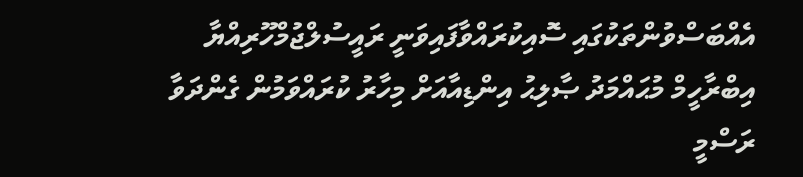އެއްބަސްވުންތަކުގައި ސޮއިކުރައްވާފައިވަނީ ރައީސުލްޖުމްހޫރިއްޔާ އިބްރާހީމް މުޙައްމަދު ޞާލިޙު އިންޑިއާއަށް މިހާރު ކުރައްވަމުން ގެންދަވާ ރަސްމީ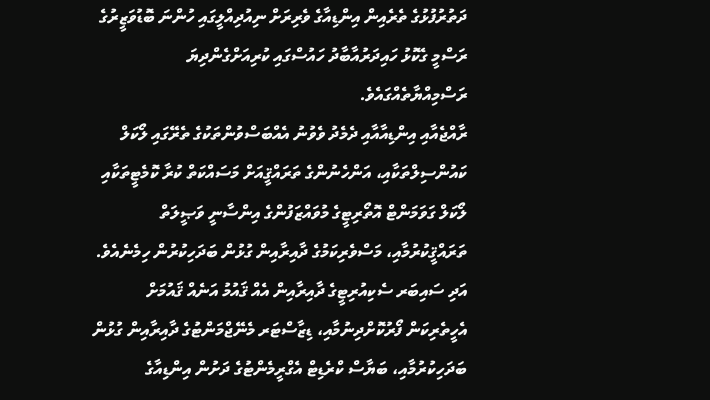ދަތުރުފުޅުގެ ތެރެއިން އިންޑިއާގެ ވެރިރަށް ނިއުދިއްލީގައި ހުންނަ ބޮޑުވަޒީރުގެ ރަސްމީ ގެކޮޅު ހައިދަރުއާބާދު ހައުސްގައި ކުރިއަށްގެންދިޔަ ރަސްމިއްޔާތެއްގައެވެ.
ރާއްޖެއާއި އިންޑިއާއާއި ދެމެދު ވެވުނު އެއްބަސްވުންތަކުގެ ތެރޭގައި ލޯކަލް ކައުންސިލްތަކާއި، އަންހެނުންގެ ތަރައްޤީއަށް މަސައްކަތް ކުރާ ކޮމެޓީތަކާއި ލޯކަލް ގަވަމަންޓް އޮތޯރިޓީގެ މުވައްޒަފުންގެ އިންސާނީ ވަޞީލަތް ތަރައްޤީކުރުމާއި، މަސްވެރިކަމުގެ ދާއިރާއިން ގުޅުން ބަދަހިކުރުން ހިމެނެއެވެ.
އަދި ސައިބަރ ސެކިއުރިޓީގެ ދާއިރާއިން އެއް ޤައުމު އަނެއް ޤައުމަށް އެހީތެރިކަން ފޯރުކޮށްދިނުމާއި، ޑިޒާސްޓަރ މެނޭޖްމަންޓުގެ ދާއިރާއިން ގުޅުން ބަދަހިކުރުމާއި، ބަޔާސް ކްރެޑިޓް އެގްރީމެންޓުގެ ދަށުން އިންޑިއާގެ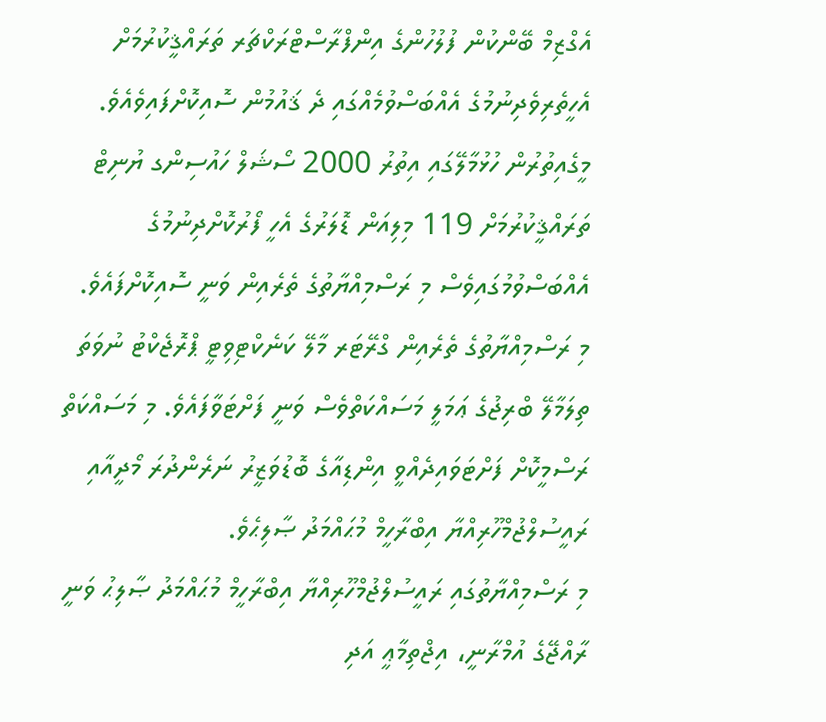އެގްޒިމް ބޭންކުން ފުލުހުންގެ އިންފްރާސްޓްރަކްޗަރ ތަރައްޤީކުރުމަށް އެހީތެރިވެދިނުމުގެ އެއްބަސްވުމެއްގައި ދެ ޤައުމުން ސޮއިކޮށްފައިވެއެވެ.
މީގެއިތުރުން ހުޅުމާލޭގައި އިތުރު 2000 ސޯޝަލް ހައުސިންގ ޔުނިޓް ތަރައްޤީކުރުމަށް 119 މިލިއަން ޑޮލަރުގެ އެހީ ފޯރުކޮށްދިނުމުގެ އެއްބަސްވުމުގައިވެސް މި ރަސްމިއްޔާތުގެ ތެރެއިން ވަނީ ސޮއިކޮށްފައެވެ.
މި ރަސްމިއްޔާތުގެ ތެރެއިން ގްރޭޓަރ މާލޭ ކަނެކްޓިވިޓީ ޕްރޮޖެކްޓު ނުވަތަ ތިލަމާލޭ ބްރިޖުގެ ޢަމަލީ މަސައްކަތްވެސް ވަނީ ފަށްޓަވާފައެވެ. މި މަސައްކަތް ރަސްމީކޮށް ފަށްޓަވައިދެއްވީ އިންޑިއާގެ ބޮޑުވަޒީރު ނަރެންދުރަ މޯދީއާއި ރައީސުލްޖުމްހޫރިއްޔާ އިބްރާހީމް މުޙައްމަދު ޞާލިޙެވެ.
މި ރަސްމިއްޔާތުގައި ރައީސުލްޖުމްހޫރިއްޔާ އިބްރާހީމް މުޙައްމަދު ޞާލިޙު ވަނީ ރާއްޖޭގެ އުމްރާނީ، އިޖްތިމާޢީ އަދި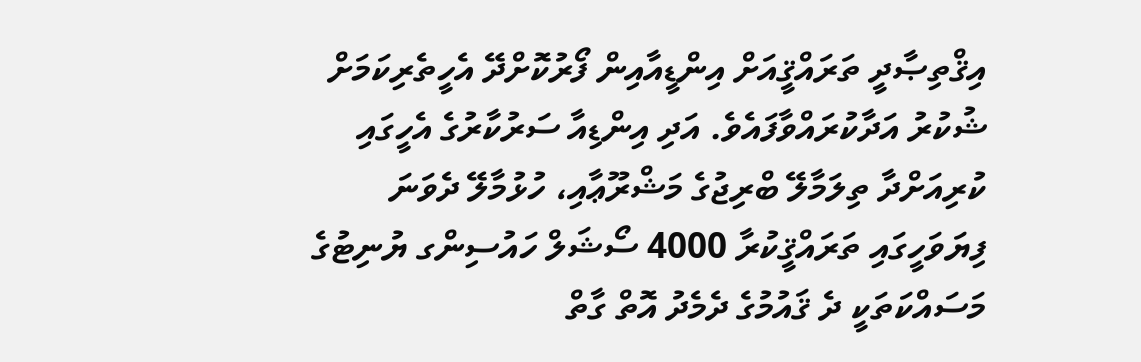އިޤްތިޞާދީ ތަރައްޤީއަށް އިންޑީއާއިން ފޯރުކޮށްދޭ އެހީތެރިކަމަށް ޝުކުރު އަދާކުރައްވާފައެވެ. އަދި އިންޑިއާ ސަރުކާރުގެ އެހީގައި ކުރިއަށްދާ ތިލަމާލޭ ބްރިޖުގެ މަޝްރޫޢާއި، ހުޅުމާލޭ ދެވަނަ ފިޔަވަހީގައި ތަރައްޤީކުރާ 4000 ސޯޝަލް ހައުސިންގ ޔުނިޓުގެ މަސައްކަތަކީ ދެ ޤައުމުގެ ދެމެދު އޮތް ގާތް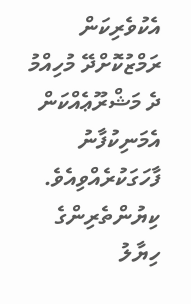އެކުވެރިކަން ރަމްޒުކޮށްދޭ މުހިއްމު ދެ މަޝްރޫޢެއްކަން އެމަނިކުފާނު ފާހަގަކުރެއްވިއެވެ.
ކިޔުންތެރިންގެ ހިޔާލު